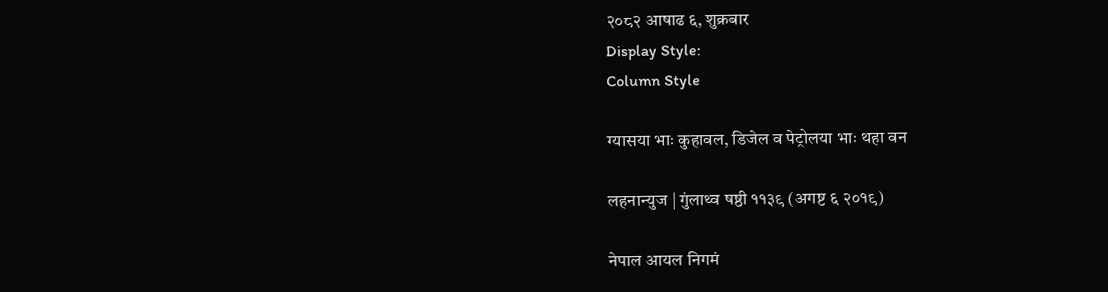२०८२ आषाढ ६, शुक्रबार
Display Style:
Column Style

ग्यासया भाः कुहावल, डिजेल व पेट्रोलया भाः थहा वन

लहनान्युज | गुंलाथ्व षष्ठी ११३९ (अगष्ट ६ २०१९)

नेपाल आयल निगमं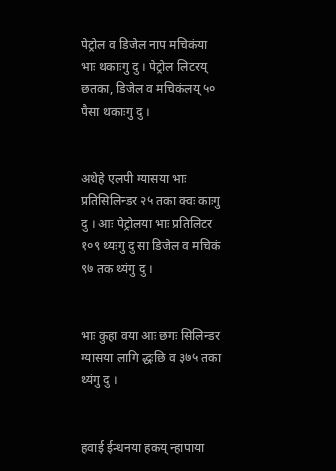पेट्रोल व डिजेल नाप मचिकंया भाः थकाःगु दु । पेट्रोल लिटरय् छतका, डिजेल व मचिकंलय् ५० पैसा थकाःगु दु ।


अथेहे एलपी ग्यासया भाः प्रतिसिलिन्डर २५ तका क्वः काःगु दु । आः पेट्रोलया भाः प्रतिलिटर १०९ थ्यःगु दु सा डिजेल व मचिकं ९७ तक थ्यंगु दु ।


भाः कुहा वया आः छगः सिलिन्डर ग्यासया लागि द्धःछि व ३७५ तका थ्यंगु दु ।


हवाई ईन्धनया हकय् न्हापाया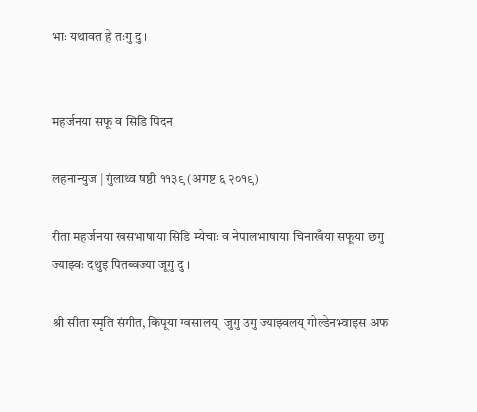भाः यथावत हे तःगु दु ।


महर्जनया सफू व सिडि पिदन

लहनान्युज | गुंलाथ्व षष्ठी ११३९ (अगष्ट ६ २०१९)

रीता महर्जनया खसभाषाया सिडि म्येचाः व नेपालभाषाया चिनाखँया सफूया छगु ज्याझ्वः दथुइ पितब्वज्या जूगु दु ।

श्री सीता स्मृति संगीत, किपूया ग्वसालय्  जुगु उगु ज्याझ्वलय् गोल्डेनभ्वाइस अफ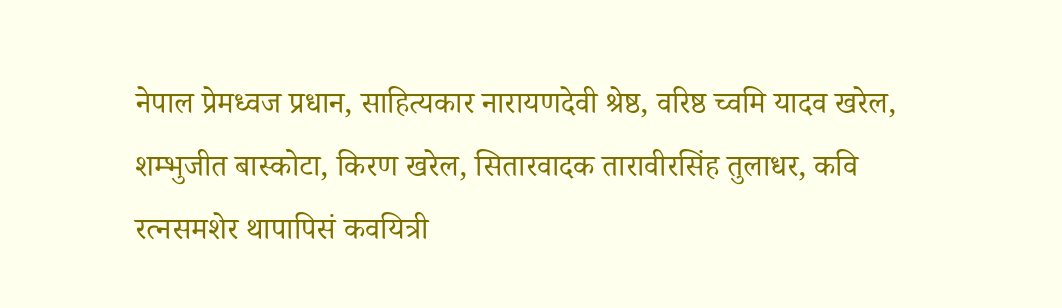नेपाल प्रेमध्वज प्रधान, साहित्यकार नारायणदेवी श्रेष्ठ, वरिष्ठ च्वमि यादव खरेल, शम्भुजीत बास्कोटा, किरण खरेल, सितारवादक तारावीरसिंह तुलाधर, कवि रत्नसमशेर थापापिसं कवयित्री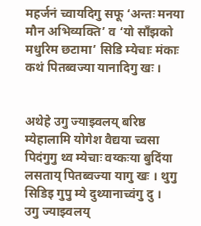महर्जनं च्वायदिगु सफू ‘अन्तः मनया मौन अभिव्यक्ति’ व ‘यो साँझको मधुरिम छटामा’ सिडि म्येचाः मंकाः कथं पितब्वज्या यानादिगु खः ।


अथेहे उगु ज्याझ्वलय् बरिष्ठ म्येहालामि योगेश वैद्यया च्वसा पिदंगुगु थ्व म्येचाः वय्कःया बुदिंया लसताय् पितब्वज्या यागु खः । थुगु सिडिइ गुपु म्ये दुथ्यानाच्वंगु दु ।
उगु ज्याझ्वलय्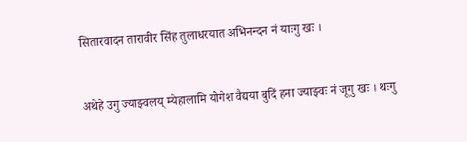सितारवादन तारावीर सिंह तुलाधरयात अभिनन्दन नं याःगु खः ।


अथेहे उगु ज्याझ्वलय् म्येहालामि योगेश वैद्यया बुदिं हना ज्याझ्वः नं जूगु खः । थःगु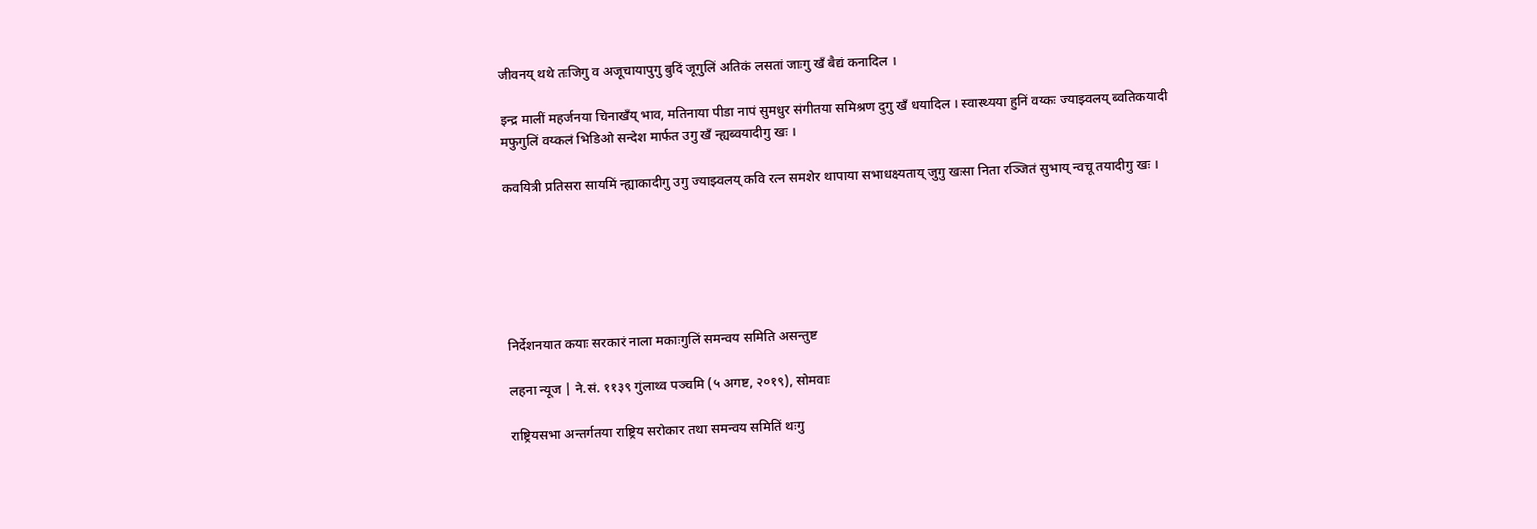जीवनय् थथे तःजिगु व अजूचायापुगु बुदिं जूगुलिं अतिकं लसतां जाःगु खँ बैद्यं कनादिल ।

इन्द्र मालीं महर्जनया चिनाखँय् भाव, मतिनाया पीडा नापं सुमधुर संगीतया समिश्रण दुगु खँ धयादिल । स्वास्थ्यया हुनिं वय्कः ज्याझ्वलय् ब्वतिकयादी मफुगुलिं वय्कलं भिडिओ सन्देश मार्फत उगु खँ न्ह्यब्वयादीगु खः ।

कवयित्री प्रतिसरा सायमिं न्ह्याकादीगु उगु ज्याझ्वलय् कवि रत्न समशेर थापाया सभाधक्ष्यताय् जुगु खःसा निता रञ्जितं सुभाय् न्वचू तयादीगु खः ।






निर्देशनयात कयाः सरकारं नाला मकाःगुलिं समन्वय समिति असन्तुष्ट

लहना न्यूज | ने.सं. ११३९ गुंलाथ्व पञ्चमि (५ अगष्ट, २०१९), सोमवाः

राष्ट्रियसभा अन्तर्गतया राष्ट्रिय सरोकार तथा समन्वय समितिं थःगु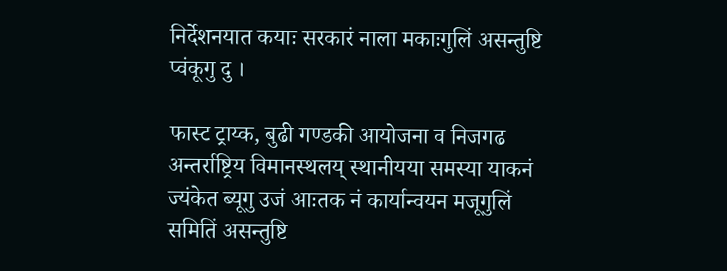निर्देशनयात कयाः सरकारं नाला मकाःगुलिं असन्तुष्टि प्वंकूगु दु ।

फास्ट ट्राय्क, बुढी गण्डकी आयोजना व निजगढ अन्तर्राष्ट्रिय विमानस्थलय् स्थानीयया समस्या याकनं ज्यंकेत ब्यूगु उजं आःतक नं कार्यान्वयन मजूगुलिं समितिं असन्तुष्टि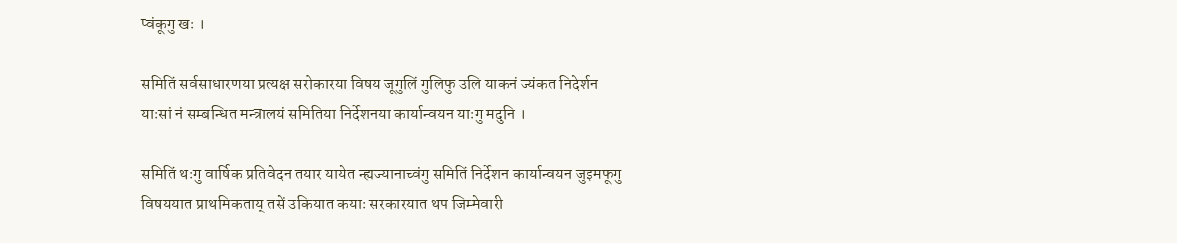प्वंकूगु खः ।

समितिं सर्वसाधारणया प्रत्यक्ष सरोकारया विषय जूगुलिं गुलिफु उलि याकनं ज्यंकत निदेर्शन याःसां नं सम्बन्धित मन्त्रालयं समितिया निर्देशनया कार्यान्वयन याःगु मदुनि ।

समितिं थःगु वार्षिक प्रतिवेदन तयार यायेत न्ह्यज्यानाच्वंगु समितिं निर्देशन कार्यान्वयन जुइमफूगु विषययात प्राथमिकताय् तसें उकियात कयाः सरकारयात थप जिम्मेवारी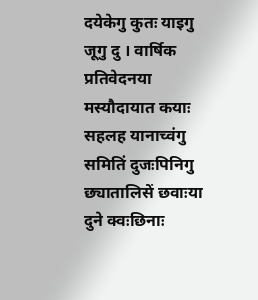दयेकेगु कुतः याइगु जूगु दु । वार्षिक प्रतिवेदनया मस्यौदायात कयाः सहलह यानाच्वंगु समितिं दुजःपिनिगु छ्यातालिसें छवाःया दुने क्वःछिनाः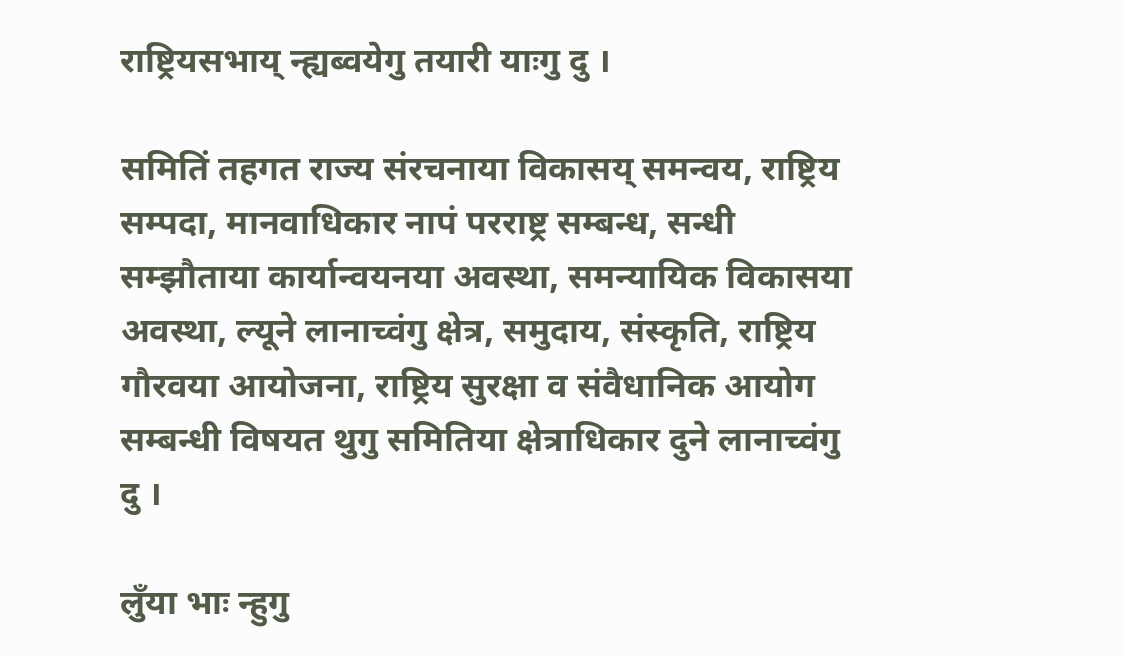राष्ट्रियसभाय् न्ह्यब्वयेगु तयारी याःगु दु ।

समितिं तहगत राज्य संरचनाया विकासय् समन्वय, राष्ट्रिय सम्पदा, मानवाधिकार नापं परराष्ट्र सम्बन्ध, सन्धी सम्झौताया कार्यान्वयनया अवस्था, समन्यायिक विकासया अवस्था, ल्यूने लानाच्वंगु क्षेत्र, समुदाय, संस्कृति, राष्ट्रिय गौरवया आयोजना, राष्ट्रिय सुरक्षा व संवैधानिक आयोग सम्बन्धी विषयत थुगु समितिया क्षेत्राधिकार दुने लानाच्वंगु दु ।

लुँया भाः न्हुगु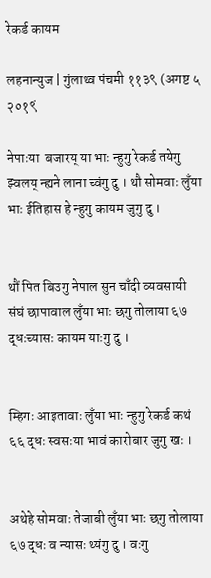रेकर्ड कायम

लहनान्युज | गुंलाथ्व पंचमी ११३९ (अगष्ट ५ २०१९ं

नेपाःया  बजारय् या भाः न्हुगु रेकर्ड तयेगु झ्वलय् न्ह्यने लाना च्वंगु दु । थौ सोमवाः लुँया भाः ईतिहास हे न्हुगु कायम जुगु दु ।


थौं पित बिउगु नेपाल सुन चाँदी व्यवसायी संघं छापावाल लुँया भाः छगु तोलाया ६७ द्धःच्यासः कायम याःगु दु ।


म्हिगः आइतावाः लुँया भाः न्हुगु रेकर्ड कथं ६६ द्धः स्वसःया भावं कारोबार जुगु खः ।


अथेहे सोमवाः तेजाबी लुँया भाः छगु तोलाया ६७ द्धः व न्यासः थ्यंगु दु । वःगु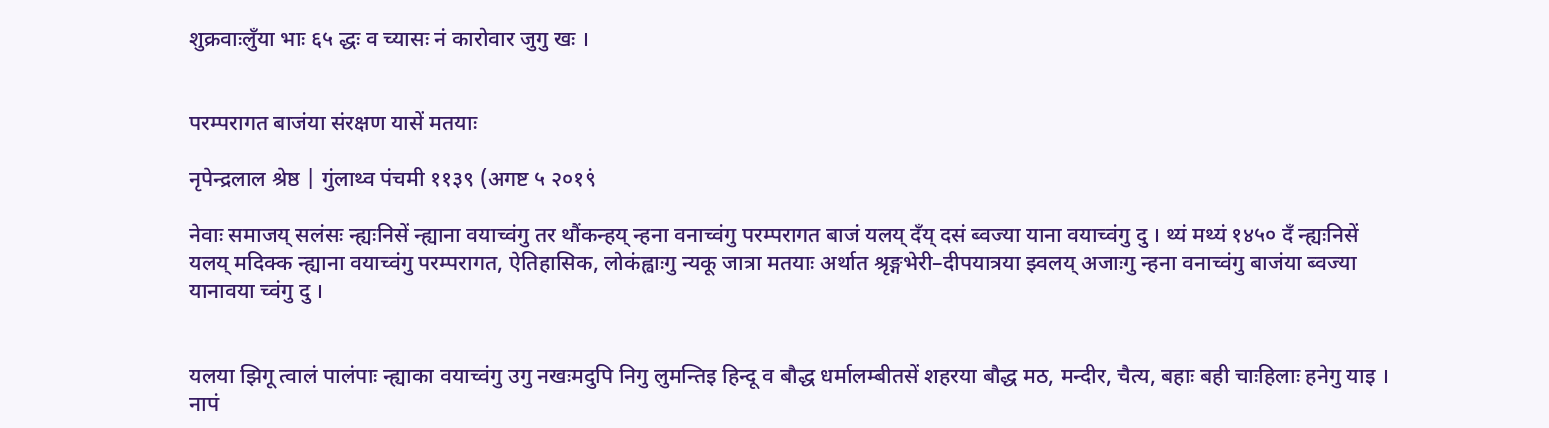शुक्रवाःलुँया भाः ६५ द्धः व च्यासः नं कारोवार जुगु खः ।


परम्परागत बाजंया संरक्षण यासें मतयाः

नृपेन्द्रलाल श्रेष्ठ | गुंलाथ्व पंचमी ११३९ (अगष्ट ५ २०१९ं

नेवाः समाजय् सलंसः न्ह्यःनिसें न्ह्याना वयाच्वंगु तर थौंकन्हय् न्हना वनाच्वंगु परम्परागत बाजं यलय् दँय् दसं ब्वज्या याना वयाच्वंगु दु । थ्यं मथ्यं १४५० दँ न्ह्यःनिसें यलय् मदिक्क न्ह्याना वयाच्वंगु परम्परागत, ऐतिहासिक, लोकंह्वाःगु न्यकू जात्रा मतयाः अर्थात श्रृङ्गभेरी–दीपयात्रया झ्वलय् अजाःगु न्हना वनाच्वंगु बाजंया ब्वज्या यानावया च्वंगु दु ।


यलया झिगू त्वालं पालंपाः न्ह्याका वयाच्वंगु उगु नखःमदुपि निगु लुमन्तिइ हिन्दू व बौद्ध धर्मालम्बीतसें शहरया बौद्ध मठ, मन्दीर, चैत्य, बहाः बही चाःहिलाः हनेगु याइ । नापं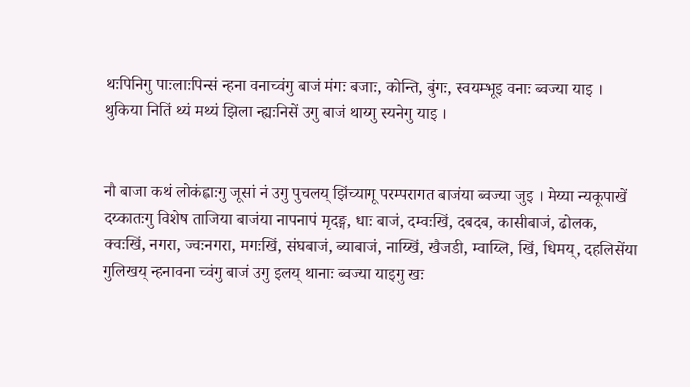थःपिनिगु पाःलाःपिन्सं न्हना वनाच्वंगु बाजं मंगः बजाः, कोन्ति, बुंगः, स्वयम्भूइ वनाः ब्वज्या याइ । थुकिया नितिं थ्यं मथ्यं झिला न्ह्यःनिसें उगु बाजं थाय्गु स्यनेगु याइ ।


नौ बाजा कथं लोकंह्वाःगु जूसां नं उगु पुचलय् झिंच्यागू परम्परागत बाजंया ब्वज्या जुइ । मेय्या न्यकूपाखें दय्कातःगु विशेष ताजिया बाजंया नापनापं मृदङ्ग, धाः बाजं, दम्वःखिं, दबदब, कासीबाजं, ढोलक, क्वःखिं, नगरा, ज्वःनगरा, मगःखिं, संघबाजं, ब्याबाजं, नाय्खिं, खैजडी, म्वाय्लि, खिं, धिमय्, दहलिसेंया गुलिखय् न्हनावना च्वंगु बाजं उगु इलय् थानाः ब्वज्या याइगु खः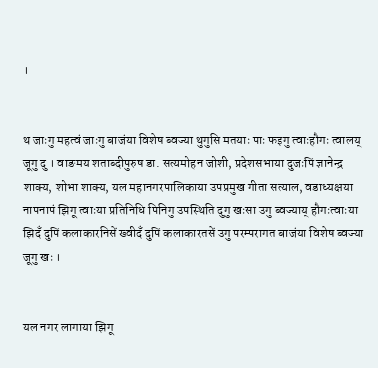।


थ जाःगु महत्वं जाःगु बाजंया विशेष ब्वज्या थुगुसि मतयाः पाः फइगु त्वाःहौगः त्वालय् जूगु दु । वाङमय शताब्दीपुरुष डा. सत्यमोहन जोशी, प्रदेशसभाया दुजःपिं ज्ञानेन्द्र शाक्य, शोभा शाक्य, यल महानगरपालिकाया उपप्रमुख गीता सत्याल, वडाध्यक्षया नापनापं झिगू त्वाःया प्रतिनिधि पिनिगु उपस्थिति दुगु खःसा उगु ब्वज्याय् हौगःत्वाःया झिदँ दुपिं कलाकारनिसें ख्वीदँ दुपिं कलाकारतसें उगु परम्परागत बाजंया विशेष ब्वज्या जूगु खः ।


यल नगर लागाया झिगू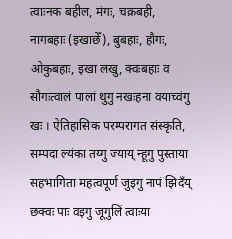त्वाःनक बहील, मंगः, चक्रबही, नागबहाः (इखाछेँ), बुबहाः, हौगः, ओकुबहाः, इखा लखु, क्वःबहाः व सौगःत्वालं पालां थुगु नखःहना वयाच्वंगु खः । ऐतिहासिक परम्परागत संस्कृति, सम्पदा ल्यंका तय्गु ज्याय् न्हूगु पुस्ताया सहभागिता महत्वपूर्ण जुइगु नापं झिदँय् छक्वः पाः वइगु जूगुलिं त्वाःया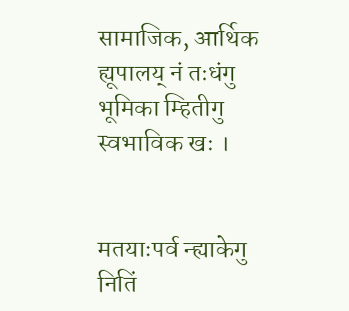सामाजिक, आर्थिक ह्यूपालय् नं तःधंगु भूमिका म्हितीगु स्वभाविक खः ।


मतयाःपर्व न्ह्याकेगु नितिं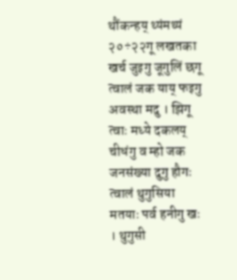थौंकन्हय् थ्यंमथ्यं २०÷२२गू लखतका खर्च जुइगु जूगुलिं छगू त्वालं जक याय् फइगु अवस्था मदु । झिगू त्वाः मध्ये दकलय् चीधंगु व म्हो जक जनसंख्या दुगु हौगः त्वालं थुगुसिया मतयाः पर्व हनीगु खः । थुगुसी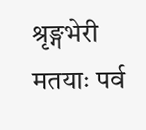श्रृङ्गभेरी मतयाः पर्व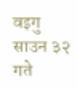वइगु साउन ३२ गते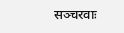सञ्चरवाः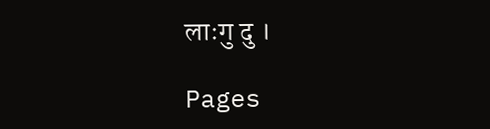लाःगु दु ।

Pages